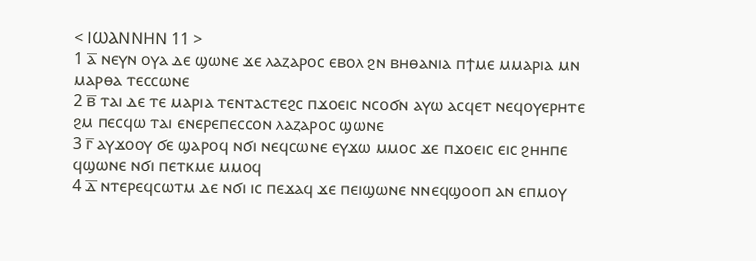< ⲒⲰⲀⲚⲚⲎⲚ 11 >
1 ⲁ̅ ⲛⲉⲩⲛ ⲟⲩⲁ ⲇⲉ ϣⲱⲛⲉ ϫⲉ ⲗⲁⲍⲁⲣⲟⲥ ⲉⲃⲟⲗ ϩⲛ ⲃⲏⲑⲁⲛⲓⲁ ⲡϯⲙⲉ ⲙⲙⲁⲣⲓⲁ ⲙⲛ ⲙⲁⲣⲑⲁ ⲧⲉⲥⲥⲱⲛⲉ
2 ⲃ̅ ⲧⲁⲓ ⲇⲉ ⲧⲉ ⲙⲁⲣⲓⲁ ⲧⲉⲛⲧⲁⲥⲧⲉϩⲥ ⲡϫⲟⲉⲓⲥ ⲛⲥⲟϭⲛ ⲁⲩⲱ ⲁⲥϥⲉⲧ ⲛⲉϥⲟⲩⲉⲣⲏⲧⲉ ϩⲙ ⲡⲉⲥϥⲱ ⲧⲁⲓ ⲉⲛⲉⲣⲉⲡⲉⲥⲥⲟⲛ ⲗⲁⲍⲁⲣⲟⲥ ϣⲱⲛⲉ
3 ⲅ̅ ⲁⲩϫⲟⲟⲩ ϭⲉ ϣⲁⲣⲟϥ ⲛϭⲓ ⲛⲉϥⲥⲱⲛⲉ ⲉⲩϫⲱ ⲙⲙⲟⲥ ϫⲉ ⲡϫⲟⲉⲓⲥ ⲉⲓⲥ ϩⲏⲏⲡⲉ ϥϣⲱⲛⲉ ⲛϭⲓ ⲡⲉⲧⲕⲙⲉ ⲙⲙⲟϥ
4 ⲇ̅ ⲛⲧⲉⲣⲉϥⲥⲱⲧⲙ ⲇⲉ ⲛϭⲓ ⲓⲥ ⲡⲉϫⲁϥ ϫⲉ ⲡⲉⲓϣⲱⲛⲉ ⲛⲛⲉϥϣⲟⲟⲡ ⲁⲛ ⲉⲡⲙⲟⲩ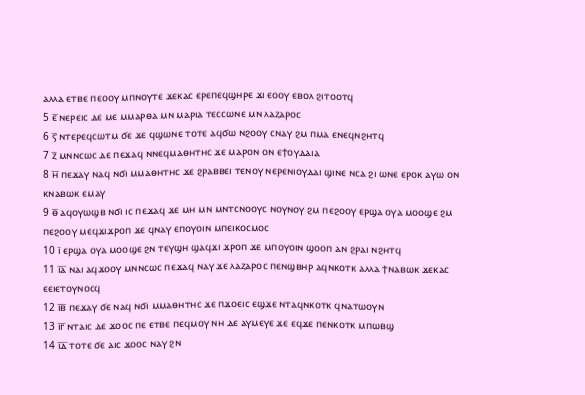ⲁⲗⲗⲁ ⲉⲧⲃⲉ ⲡⲉⲟⲟⲩ ⲙⲡⲛⲟⲩⲧⲉ ϫⲉⲕⲁⲥ ⲉⲣⲉⲡⲉϥϣⲏⲣⲉ ϫⲓ ⲉⲟⲟⲩ ⲉⲃⲟⲗ ϩⲓⲧⲟⲟⲧϥ
5 ⲉ̅ ⲛⲉⲣⲉⲓⲥ ⲇⲉ ⲙⲉ ⲙⲙⲁⲣⲑⲁ ⲙⲛ ⲙⲁⲣⲓⲁ ⲧⲉⲥⲥⲱⲛⲉ ⲙⲛ ⲗⲁⲍⲁⲣⲟⲥ
6 ⲋ̅ ⲛⲧⲉⲣⲉϥⲥⲱⲧⲙ ϭⲉ ϫⲉ ϥϣⲱⲛⲉ ⲧⲟⲧⲉ ⲁϥϭⲱ ⲛϩⲟⲟⲩ ⲥⲛⲁⲩ ϩⲙ ⲡⲙⲁ ⲉⲛⲉϥⲛϩⲏⲧϥ
7 ⲍ̅ ⲙⲛⲛⲥⲱⲥ ⲇⲉ ⲡⲉϫⲁϥ ⲛⲛⲉϥⲙⲁⲑⲏⲧⲏⲥ ϫⲉ ⲙⲁⲣⲟⲛ ⲟⲛ ⲉϯⲟⲩⲇⲁⲓⲁ
8 ⲏ̅ ⲡⲉϫⲁⲩ ⲛⲁϥ ⲛϭⲓ ⲙⲙⲁⲑⲏⲧⲏⲥ ϫⲉ ϩⲣⲁⲃⲃⲉⲓ ⲧⲉⲛⲟⲩ ⲛⲉⲣⲉⲛⲓⲟⲩⲇⲁⲓ ϣⲓⲛⲉ ⲛⲥⲁ ϩⲓ ⲱⲛⲉ ⲉⲣⲟⲕ ⲁⲩⲱ ⲟⲛ ⲕⲛⲁⲃⲱⲕ ⲉⲙⲁⲩ
9 ⲑ̅ ⲁϥⲟⲩⲱϣⲃ ⲛϭⲓ ⲓⲥ ⲡⲉϫⲁϥ ϫⲉ ⲙⲏ ⲙⲛ ⲙⲛⲧⲥⲛⲟⲟⲩⲥ ⲛⲟⲩⲛⲟⲩ ϩⲙ ⲡⲉϩⲟⲟⲩ ⲉⲣϣⲁ ⲟⲩⲁ ⲙⲟⲟϣⲉ ϩⲙ ⲡⲉϩⲟⲟⲩ ⲙⲉϥϫⲓϫⲣⲟⲡ ϫⲉ ϥⲛⲁⲩ ⲉⲡⲟⲩⲟⲓⲛ ⲙⲡⲉⲓⲕⲟⲥⲙⲟⲥ
10 ⲓ̅ ⲉⲣϣⲁ ⲟⲩⲁ ⲙⲟⲟϣⲉ ϩⲛ ⲧⲉⲩϣⲏ ϣⲁϥϫⲓ ϫⲣⲟⲡ ϫⲉ ⲙⲡⲟⲩⲟⲓⲛ ϣⲟⲟⲡ ⲁⲛ ϩⲣⲁⲓ ⲛϩⲏⲧϥ
11 ⲓ̅ⲁ̅ ⲛⲁⲓ ⲁϥϫⲟⲟⲩ ⲙⲛⲛⲥⲱⲥ ⲡⲉϫⲁϥ ⲛⲁⲩ ϫⲉ ⲗⲁⲍⲁⲣⲟⲥ ⲡⲉⲛϣⲃⲏⲣ ⲁϥⲛⲕⲟⲧⲕ ⲁⲗⲗⲁ ϯⲛⲁⲃⲱⲕ ϫⲉⲕⲁⲥ ⲉⲉⲓⲉⲧⲟⲩⲛⲟⲥϥ
12 ⲓ̅ⲃ̅ ⲡⲉϫⲁⲩ ϭⲉ ⲛⲁϥ ⲛϭⲓ ⲙⲙⲁⲑⲏⲧⲏⲥ ϫⲉ ⲡϫⲟⲉⲓⲥ ⲉϣϫⲉ ⲛⲧⲁϥⲛⲕⲟⲧⲕ ϥⲛⲁⲧⲱⲟⲩⲛ
13 ⲓ̅ⲅ̅ ⲛⲧⲁⲓⲥ ⲇⲉ ϫⲟⲟⲥ ⲡⲉ ⲉⲧⲃⲉ ⲡⲉϥⲙⲟⲩ ⲛⲏ ⲇⲉ ⲁⲩⲙⲉⲩⲉ ϫⲉ ⲉϥϫⲉ ⲡⲉⲛⲕⲟⲧⲕ ⲙⲡⲱⲃϣ
14 ⲓ̅ⲇ̅ ⲧⲟⲧⲉ ϭⲉ ⲁⲓⲥ ϫⲟⲟⲥ ⲛⲁⲩ ϩⲛ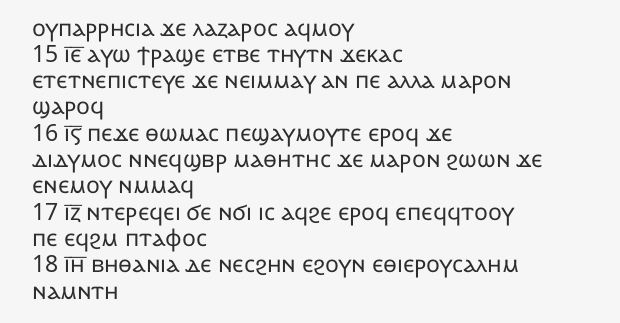ⲟⲩⲡⲁⲣⲣⲏⲥⲓⲁ ϫⲉ ⲗⲁⲍⲁⲣⲟⲥ ⲁϥⲙⲟⲩ
15 ⲓ̅ⲉ̅ ⲁⲩⲱ ϯⲣⲁϣⲉ ⲉⲧⲃⲉ ⲧⲏⲩⲧⲛ ϫⲉⲕⲁⲥ ⲉⲧⲉⲧⲛⲉⲡⲓⲥⲧⲉⲩⲉ ϫⲉ ⲛⲉⲓⲙⲙⲁⲩ ⲁⲛ ⲡⲉ ⲁⲗⲗⲁ ⲙⲁⲣⲟⲛ ϣⲁⲣⲟϥ
16 ⲓ̅ⲋ̅ ⲡⲉϫⲉ ⲑⲱⲙⲁⲥ ⲡⲉϣⲁⲩⲙⲟⲩⲧⲉ ⲉⲣⲟϥ ϫⲉ ⲇⲓⲇⲩⲙⲟⲥ ⲛⲛⲉϥϣⲃⲣ ⲙⲁⲑⲏⲧⲏⲥ ϫⲉ ⲙⲁⲣⲟⲛ ϩⲱⲱⲛ ϫⲉ ⲉⲛⲉⲙⲟⲩ ⲛⲙⲙⲁϥ
17 ⲓ̅ⲍ̅ ⲛⲧⲉⲣⲉϥⲉⲓ ϭⲉ ⲛϭⲓ ⲓⲥ ⲁϥϩⲉ ⲉⲣⲟϥ ⲉⲡⲉϥϥⲧⲟⲟⲩ ⲡⲉ ⲉϥϩⲙ ⲡⲧⲁⲫⲟⲥ
18 ⲓ̅ⲏ̅ ⲃⲏⲑⲁⲛⲓⲁ ⲇⲉ ⲛⲉⲥϩⲏⲛ ⲉϩⲟⲩⲛ ⲉⲑⲓⲉⲣⲟⲩⲥⲁⲗⲏⲙ ⲛⲁⲙⲛⲧⲏ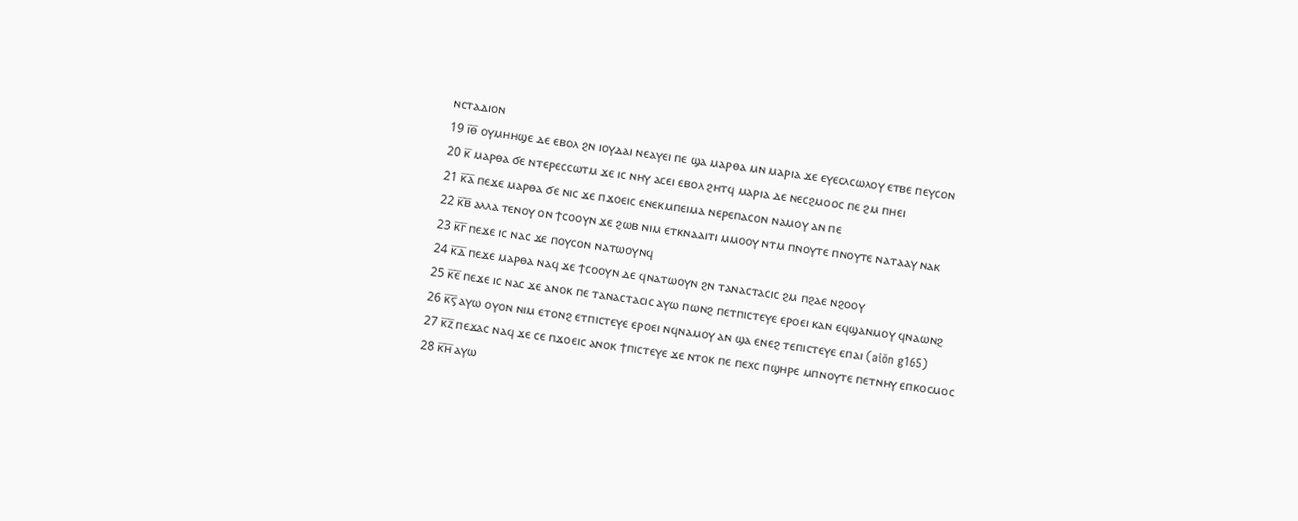ⲛⲥⲧⲁⲇⲓⲟⲛ
19 ⲓ̅ⲑ̅ ⲟⲩⲙⲏⲏϣⲉ ⲇⲉ ⲉⲃⲟⲗ ϩⲛ ⲓⲟⲩⲇⲁⲓ ⲛⲉⲁⲩⲉⲓ ⲡⲉ ϣⲁ ⲙⲁⲣⲑⲁ ⲙⲛ ⲙⲁⲣⲓⲁ ϫⲉ ⲉⲩⲉⲥⲗⲥⲱⲗⲟⲩ ⲉⲧⲃⲉ ⲡⲉⲩⲥⲟⲛ
20 ⲕ̅ ⲙⲁⲣⲑⲁ ϭⲉ ⲛⲧⲉⲣⲉⲥⲥⲱⲧⲙ ϫⲉ ⲓⲥ ⲛⲏⲩ ⲁⲥⲉⲓ ⲉⲃⲟⲗ ϩⲏⲧϥ ⲙⲁⲣⲓⲁ ⲇⲉ ⲛⲉⲥϩⲙⲟⲟⲥ ⲡⲉ ϩⲙ ⲡⲏⲉⲓ
21 ⲕ̅ⲁ̅ ⲡⲉϫⲉ ⲙⲁⲣⲑⲁ ϭⲉ ⲛⲓⲥ ϫⲉ ⲡϫⲟⲉⲓⲥ ⲉⲛⲉⲕⲙⲡⲉⲓⲙⲁ ⲛⲉⲣⲉⲡⲁⲥⲟⲛ ⲛⲁⲙⲟⲩ ⲁⲛ ⲡⲉ
22 ⲕ̅ⲃ̅ ⲁⲗⲗⲁ ⲧⲉⲛⲟⲩ ⲟⲛ ϯⲥⲟⲟⲩⲛ ϫⲉ ϩⲱⲃ ⲛⲓⲙ ⲉⲧⲕⲛⲁⲁⲓⲧⲓ ⲙⲙⲟⲟⲩ ⲛⲧⲙ ⲡⲛⲟⲩⲧⲉ ⲡⲛⲟⲩⲧⲉ ⲛⲁⲧⲁⲁⲩ ⲛⲁⲕ
23 ⲕ̅ⲅ̅ ⲡⲉϫⲉ ⲓⲥ ⲛⲁⲥ ϫⲉ ⲡⲟⲩⲥⲟⲛ ⲛⲁⲧⲱⲟⲩⲛϥ
24 ⲕ̅ⲇ̅ ⲡⲉϫⲉ ⲙⲁⲣⲑⲁ ⲛⲁϥ ϫⲉ ϯⲥⲟⲟⲩⲛ ⲇⲉ ϥⲛⲁⲧⲱⲟⲩⲛ ϩⲛ ⲧⲁⲛⲁⲥⲧⲁⲥⲓⲥ ϩⲙ ⲡϩⲁⲉ ⲛϩⲟⲟⲩ
25 ⲕ̅ⲉ̅ ⲡⲉϫⲉ ⲓⲥ ⲛⲁⲥ ϫⲉ ⲁⲛⲟⲕ ⲡⲉ ⲧⲁⲛⲁⲥⲧⲁⲥⲓⲥ ⲁⲩⲱ ⲡⲱⲛϩ ⲡⲉⲧⲡⲓⲥⲧⲉⲩⲉ ⲉⲣⲟⲉⲓ ⲕⲁⲛ ⲉϥϣⲁⲛⲙⲟⲩ ϥⲛⲁⲱⲛϩ
26 ⲕ̅ⲋ̅ ⲁⲩⲱ ⲟⲩⲟⲛ ⲛⲓⲙ ⲉⲧⲟⲛϩ ⲉⲧⲡⲓⲥⲧⲉⲩⲉ ⲉⲣⲟⲉⲓ ⲛϥⲛⲁⲙⲟⲩ ⲁⲛ ϣⲁ ⲉⲛⲉϩ ⲧⲉⲡⲓⲥⲧⲉⲩⲉ ⲉⲡⲁⲓ (aiōn g165)
27 ⲕ̅ⲍ̅ ⲡⲉϫⲁⲥ ⲛⲁϥ ϫⲉ ⲥⲉ ⲡϫⲟⲉⲓⲥ ⲁⲛⲟⲕ ϯⲡⲓⲥⲧⲉⲩⲉ ϫⲉ ⲛⲧⲟⲕ ⲡⲉ ⲡⲉⲭⲥ ⲡϣⲏⲣⲉ ⲙⲡⲛⲟⲩⲧⲉ ⲡⲉⲧⲛⲏⲩ ⲉⲡⲕⲟⲥⲙⲟⲥ
28 ⲕ̅ⲏ̅ ⲁⲩⲱ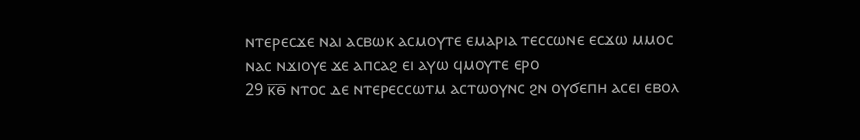ⲛⲧⲉⲣⲉⲥϫⲉ ⲛⲁⲓ ⲁⲥⲃⲱⲕ ⲁⲥⲙⲟⲩⲧⲉ ⲉⲙⲁⲣⲓⲁ ⲧⲉⲥⲥⲱⲛⲉ ⲉⲥϫⲱ ⲙⲙⲟⲥ ⲛⲁⲥ ⲛϫⲓⲟⲩⲉ ϫⲉ ⲁⲡⲥⲁϩ ⲉⲓ ⲁⲩⲱ ϥⲙⲟⲩⲧⲉ ⲉⲣⲟ
29 ⲕ̅ⲑ̅ ⲛⲧⲟⲥ ⲇⲉ ⲛⲧⲉⲣⲉⲥⲥⲱⲧⲙ ⲁⲥⲧⲱⲟⲩⲛⲥ ϩⲛ ⲟⲩϭⲉⲡⲏ ⲁⲥⲉⲓ ⲉⲃⲟⲗ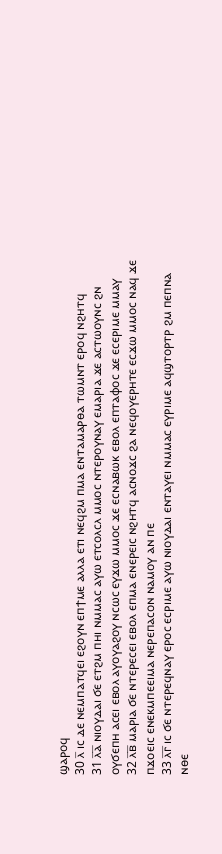ϣⲁⲣⲟϥ
30 ⲗ̅ ⲓⲥ ⲇⲉ ⲛⲉⲙⲡⲁⲧϥⲉⲓ ⲉϩⲟⲩⲛ ⲉⲡϯⲙⲉ ⲁⲗⲗⲁ ⲉⲧⲓ ⲛⲉϥϩⲙ ⲡⲙⲁ ⲉⲛⲧⲁⲙⲁⲣⲑⲁ ⲧⲱⲙⲛⲧ ⲉⲣⲟϥ ⲛϩⲏⲧϥ
31 ⲗ̅ⲁ̅ ⲛⲓⲟⲩⲇⲁⲓ ϭⲉ ⲉⲧϩⲙ ⲡⲏⲓ ⲛⲙⲙⲁⲥ ⲁⲩⲱ ⲉⲧⲥⲟⲗⲥⲗ ⲙⲙⲟⲥ ⲛⲧⲉⲣⲟⲩⲛⲁⲩ ⲉⲙⲁⲣⲓⲁ ϫⲉ ⲁⲥⲧⲱⲟⲩⲛⲥ ϩⲛ ⲟⲩϭⲉⲡⲏ ⲁⲥⲉⲓ ⲉⲃⲟⲗ ⲁⲩⲟⲩⲁϩⲟⲩ ⲛⲥⲱⲥ ⲉⲩϫⲱ ⲙⲙⲟⲥ ϫⲉ ⲉⲥⲛⲁⲃⲱⲕ ⲉⲃⲟⲗ ⲉⲡⲧⲁⲫⲟⲥ ϫⲉ ⲉⲥⲉⲣⲓⲙⲉ ⲙⲙⲁⲩ
32 ⲗ̅ⲃ̅ ⲙⲁⲣⲓⲁ ϭⲉ ⲛⲧⲉⲣⲉⲥⲉⲓ ⲉⲃⲟⲗ ⲉⲡⲙⲁ ⲉⲛⲉⲣⲉⲓⲥ ⲛϩⲏⲧϥ ⲁⲥⲛⲟϫⲥ ϩⲁ ⲛⲉϥⲟⲩⲉⲣⲏⲧⲉ ⲉⲥϫⲱ ⲙⲙⲟⲥ ⲛⲁϥ ϫⲉ ⲡϫⲟⲉⲓⲥ ⲉⲛⲉⲕⲙⲡⲉⲉⲓⲙⲁ ⲛⲉⲣⲉⲡⲁⲥⲟⲛ ⲛⲁⲙⲟⲩ ⲁⲛ ⲡⲉ
33 ⲗ̅ⲅ̅ ⲓⲥ ϭⲉ ⲛⲧⲉⲣⲉϥⲛⲁⲩ ⲉⲣⲟⲥ ⲉⲥⲣⲓⲙⲉ ⲁⲩⲱ ⲛⲓⲟⲩⲇⲁⲓ ⲉⲛⲧⲁⲩⲉⲓ ⲛⲙⲙⲁⲥ ⲉⲩⲣⲓⲙⲉ ⲁϥϣⲧⲟⲣⲧⲣ ϩⲙ ⲡⲉⲡⲛⲁ ⲛⲑⲉ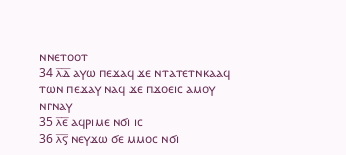ⲛⲛⲉⲧⲟⲟⲧ
34 ⲗ̅ⲇ̅ ⲁⲩⲱ ⲡⲉϫⲁϥ ϫⲉ ⲛⲧⲁⲧⲉⲧⲛⲕⲁⲁϥ ⲧⲱⲛ ⲡⲉϫⲁⲩ ⲛⲁϥ ϫⲉ ⲡϫⲟⲉⲓⲥ ⲁⲙⲟⲩ ⲛⲅⲛⲁⲩ
35 ⲗ̅ⲉ̅ ⲁϥⲣⲓⲙⲉ ⲛϭⲓ ⲓⲥ
36 ⲗ̅ⲋ̅ ⲛⲉⲩϫⲱ ϭⲉ ⲙⲙⲟⲥ ⲛϭⲓ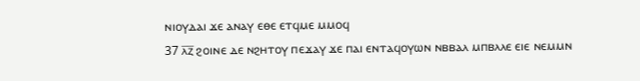ⲛⲓⲟⲩⲇⲁⲓ ϫⲉ ⲁⲛⲁⲩ ⲉⲑⲉ ⲉⲧϥⲙⲉ ⲙⲙⲟϥ
37 ⲗ̅ⲍ̅ ϩⲟⲓⲛⲉ ⲇⲉ ⲛϩⲏⲧⲟⲩ ⲡⲉϫⲁⲩ ϫⲉ ⲡⲁⲓ ⲉⲛⲧⲁϥⲟⲩⲱⲛ ⲛⲃⲃⲁⲗ ⲙⲡⲃⲗⲗⲉ ⲉⲓⲉ ⲛⲉⲙⲙⲛ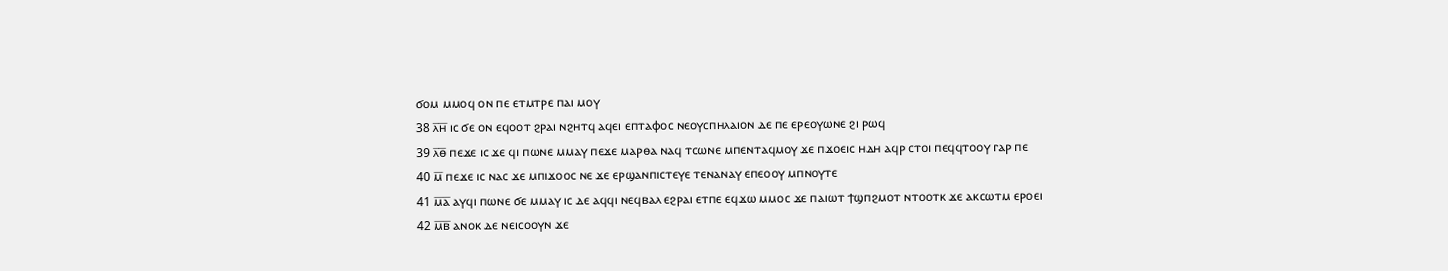ϭⲟⲙ ⲙⲙⲟϥ ⲟⲛ ⲡⲉ ⲉⲧⲙⲧⲣⲉ ⲡⲁⲓ ⲙⲟⲩ
38 ⲗ̅ⲏ̅ ⲓⲥ ϭⲉ ⲟⲛ ⲉϥⲟⲟⲧ ϩⲣⲁⲓ ⲛϩⲏⲧϥ ⲁϥⲉⲓ ⲉⲡⲧⲁⲫⲟⲥ ⲛⲉⲟⲩⲥⲡⲏⲗⲁⲓⲟⲛ ⲇⲉ ⲡⲉ ⲉⲣⲉⲟⲩⲱⲛⲉ ϩⲓ ⲣⲱϥ
39 ⲗ̅ⲑ̅ ⲡⲉϫⲉ ⲓⲥ ϫⲉ ϥⲓ ⲡⲱⲛⲉ ⲙⲙⲁⲩ ⲡⲉϫⲉ ⲙⲁⲣⲑⲁ ⲛⲁϥ ⲧⲥⲱⲛⲉ ⲙⲡⲉⲛⲧⲁϥⲙⲟⲩ ϫⲉ ⲡϫⲟⲉⲓⲥ ⲏⲇⲏ ⲁϥⲣ ⲥⲧⲟⲓ ⲡⲉϥϥⲧⲟⲟⲩ ⲅⲁⲣ ⲡⲉ
40 ⲙ̅ ⲡⲉϫⲉ ⲓⲥ ⲛⲁⲥ ϫⲉ ⲙⲡⲓϫⲟⲟⲥ ⲛⲉ ϫⲉ ⲉⲣϣⲁⲛⲡⲓⲥⲧⲉⲩⲉ ⲧⲉⲛⲁⲛⲁⲩ ⲉⲡⲉⲟⲟⲩ ⲙⲡⲛⲟⲩⲧⲉ
41 ⲙ̅ⲁ̅ ⲁⲩϥⲓ ⲡⲱⲛⲉ ϭⲉ ⲙⲙⲁⲩ ⲓⲥ ⲇⲉ ⲁϥϥⲓ ⲛⲉϥⲃⲁⲗ ⲉϩⲣⲁⲓ ⲉⲧⲡⲉ ⲉϥϫⲱ ⲙⲙⲟⲥ ϫⲉ ⲡⲁⲓⲱⲧ ϯϣⲡϩⲙⲟⲧ ⲛⲧⲟⲟⲧⲕ ϫⲉ ⲁⲕⲥⲱⲧⲙ ⲉⲣⲟⲉⲓ
42 ⲙ̅ⲃ̅ ⲁⲛⲟⲕ ⲇⲉ ⲛⲉⲓⲥⲟⲟⲩⲛ ϫⲉ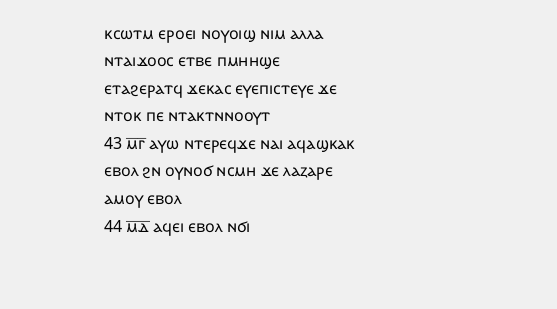ⲕⲥⲱⲧⲙ ⲉⲣⲟⲉⲓ ⲛⲟⲩⲟⲓϣ ⲛⲓⲙ ⲁⲗⲗⲁ ⲛⲧⲁⲓϫⲟⲟⲥ ⲉⲧⲃⲉ ⲡⲙⲏⲏϣⲉ ⲉⲧⲁϩⲉⲣⲁⲧϥ ϫⲉⲕⲁⲥ ⲉⲩⲉⲡⲓⲥⲧⲉⲩⲉ ϫⲉ ⲛⲧⲟⲕ ⲡⲉ ⲛⲧⲁⲕⲧⲛⲛⲟⲟⲩⲧ
43 ⲙ̅ⲅ̅ ⲁⲩⲱ ⲛⲧⲉⲣⲉϥϫⲉ ⲛⲁⲓ ⲁϥⲁϣⲕⲁⲕ ⲉⲃⲟⲗ ϩⲛ ⲟⲩⲛⲟϭ ⲛⲥⲙⲏ ϫⲉ ⲗⲁⲍⲁⲣⲉ ⲁⲙⲟⲩ ⲉⲃⲟⲗ
44 ⲙ̅ⲇ̅ ⲁϥⲉⲓ ⲉⲃⲟⲗ ⲛϭⲓ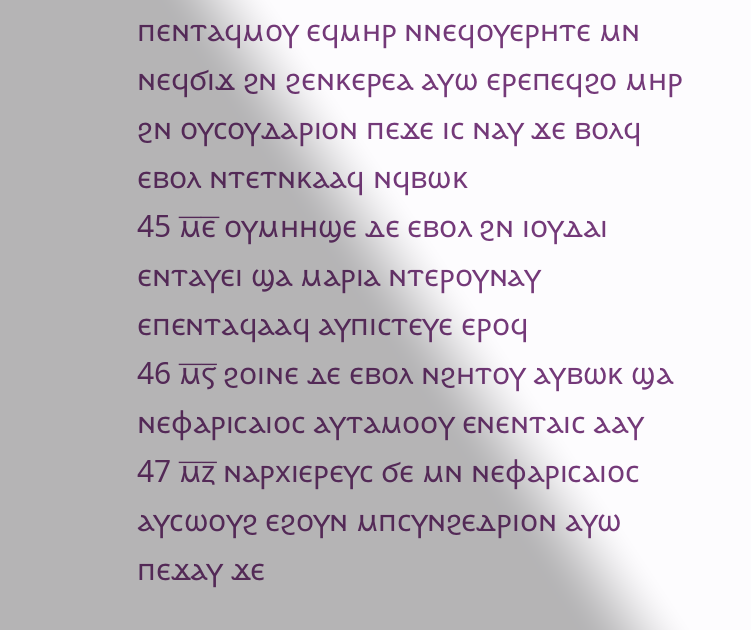ⲡⲉⲛⲧⲁϥⲙⲟⲩ ⲉϥⲙⲏⲣ ⲛⲛⲉϥⲟⲩⲉⲣⲏⲧⲉ ⲙⲛ ⲛⲉϥϭⲓϫ ϩⲛ ϩⲉⲛⲕⲉⲣⲉⲁ ⲁⲩⲱ ⲉⲣⲉⲡⲉϥϩⲟ ⲙⲏⲣ ϩⲛ ⲟⲩⲥⲟⲩⲇⲁⲣⲓⲟⲛ ⲡⲉϫⲉ ⲓⲥ ⲛⲁⲩ ϫⲉ ⲃⲟⲗϥ ⲉⲃⲟⲗ ⲛⲧⲉⲧⲛⲕⲁⲁϥ ⲛϥⲃⲱⲕ
45 ⲙ̅ⲉ̅ ⲟⲩⲙⲏⲏϣⲉ ⲇⲉ ⲉⲃⲟⲗ ϩⲛ ⲓⲟⲩⲇⲁⲓ ⲉⲛⲧⲁⲩⲉⲓ ϣⲁ ⲙⲁⲣⲓⲁ ⲛⲧⲉⲣⲟⲩⲛⲁⲩ ⲉⲡⲉⲛⲧⲁϥⲁⲁϥ ⲁⲩⲡⲓⲥⲧⲉⲩⲉ ⲉⲣⲟϥ
46 ⲙ̅ⲋ̅ ϩⲟⲓⲛⲉ ⲇⲉ ⲉⲃⲟⲗ ⲛϩⲏⲧⲟⲩ ⲁⲩⲃⲱⲕ ϣⲁ ⲛⲉⲫⲁⲣⲓⲥⲁⲓⲟⲥ ⲁⲩⲧⲁⲙⲟⲟⲩ ⲉⲛⲉⲛⲧⲁⲓⲥ ⲁⲁⲩ
47 ⲙ̅ⲍ̅ ⲛⲁⲣⲭⲓⲉⲣⲉⲩⲥ ϭⲉ ⲙⲛ ⲛⲉⲫⲁⲣⲓⲥⲁⲓⲟⲥ ⲁⲩⲥⲱⲟⲩϩ ⲉϩⲟⲩⲛ ⲙⲡⲥⲩⲛϩⲉⲇⲣⲓⲟⲛ ⲁⲩⲱ ⲡⲉϫⲁⲩ ϫⲉ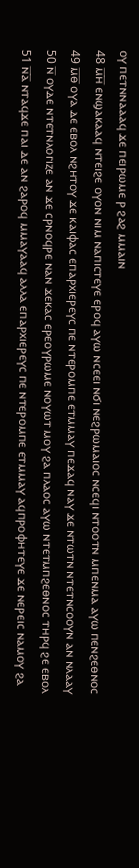ⲟⲩ ⲡⲉⲧⲛⲛⲁⲁⲁϥ ϫⲉ ⲡⲉⲓⲣⲱⲙⲉ ⲣ ϩⲁϩ ⲙⲙⲁⲓⲛ
48 ⲙ̅ⲏ̅ ⲉⲛϣⲁⲕⲁⲁϥ ⲛⲧⲉⲓϩⲉ ⲟⲩⲟⲛ ⲛⲓⲙ ⲛⲁⲡⲓⲥⲧⲉⲩⲉ ⲉⲣⲟϥ ⲁⲩⲱ ⲛⲥⲉⲉⲓ ⲛϭⲓ ⲛⲉϩⲣⲱⲙⲁⲓⲟⲥ ⲛⲥⲉϥⲓ ⲛⲧⲟⲟⲧⲛ ⲙⲡⲉⲛⲙⲁ ⲁⲩⲱ ⲡⲉⲛϩⲉⲑⲛⲟⲥ
49 ⲙ̅ⲑ̅ ⲟⲩⲁ ⲇⲉ ⲉⲃⲟⲗ ⲛϩⲏⲧⲟⲩ ϫⲉ ⲕⲁⲓⲫⲁⲥ ⲉⲡⲁⲣⲭⲓⲉⲣⲉⲩⲥ ⲡⲉ ⲛⲧⲉⲣⲟⲙⲡⲉ ⲉⲧⲙⲙⲁⲩ ⲡⲉϫⲁϥ ⲛⲁⲩ ϫⲉ ⲛⲧⲱⲧⲛ ⲛⲧⲉⲧⲛⲥⲟⲟⲩⲛ ⲁⲛ ⲛⲗⲁⲁⲩ
50 ⲛ̅ ⲟⲩⲇⲉ ⲛⲧⲉⲧⲛⲗⲟⲅⲓⲍⲉ ⲁⲛ ϫⲉ ⲥⲣⲛⲟϥⲣⲉ ⲛⲁⲛ ϫⲉⲕⲁⲥ ⲉⲣⲉⲟⲩⲣⲱⲙⲉ ⲛⲟⲩⲱⲧ ⲙⲟⲩ ϩⲁ ⲡⲗⲁⲟⲥ ⲁⲩⲱ ⲛⲧⲉⲧⲙⲡϩⲉⲑⲛⲟⲥ ⲧⲏⲣϥ ϩⲉ ⲉⲃⲟⲗ
51 ⲛ̅ⲁ̅ ⲛⲧⲁϥϫⲉ ⲡⲁⲓ ⲇⲉ ⲁⲛ ϩⲁⲣⲟϥ ⲙⲙⲁⲩⲁⲁϥ ⲁⲗⲗⲁ ⲉⲡⲁⲣⲭⲓⲉⲣⲉⲩⲥ ⲡⲉ ⲛⲧⲉⲣⲟⲙⲡⲉ ⲉⲧⲙⲙⲁⲩ ⲁϥⲡⲣⲟⲫⲏⲧⲉⲩⲉ ϫⲉ ⲛⲉⲣⲉⲓⲥ ⲛⲁⲙⲟⲩ ϩⲁ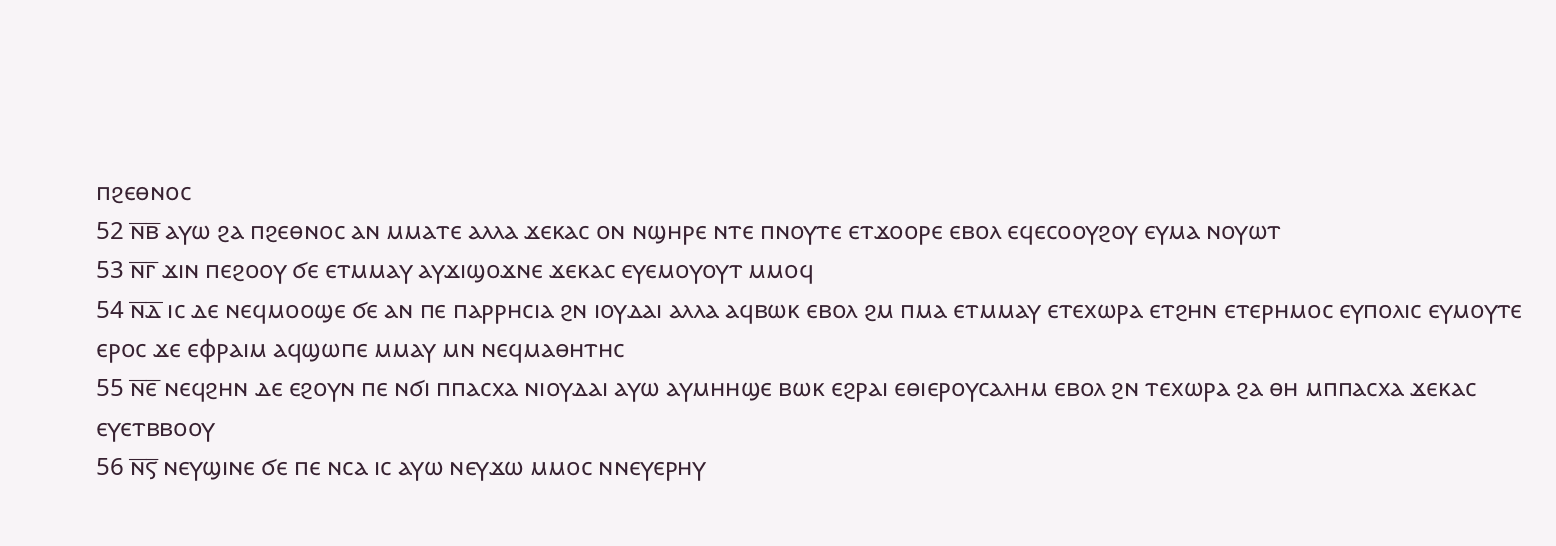ⲡϩⲉⲑⲛⲟⲥ
52 ⲛ̅ⲃ̅ ⲁⲩⲱ ϩⲁ ⲡϩⲉⲑⲛⲟⲥ ⲁⲛ ⲙⲙⲁⲧⲉ ⲁⲗⲗⲁ ϫⲉⲕⲁⲥ ⲟⲛ ⲛϣⲏⲣⲉ ⲛⲧⲉ ⲡⲛⲟⲩⲧⲉ ⲉⲧϫⲟⲟⲣⲉ ⲉⲃⲟⲗ ⲉϥⲉⲥⲟⲟⲩϩⲟⲩ ⲉⲩⲙⲁ ⲛⲟⲩⲱⲧ
53 ⲛ̅ⲅ̅ ϫⲓⲛ ⲡⲉϩⲟⲟⲩ ϭⲉ ⲉⲧⲙⲙⲁⲩ ⲁⲩϫⲓϣⲟϫⲛⲉ ϫⲉⲕⲁⲥ ⲉⲩⲉⲙⲟⲩⲟⲩⲧ ⲙⲙⲟϥ
54 ⲛ̅ⲇ̅ ⲓⲥ ⲇⲉ ⲛⲉϥⲙⲟⲟϣⲉ ϭⲉ ⲁⲛ ⲡⲉ ⲡⲁⲣⲣⲏⲥⲓⲁ ϩⲛ ⲓⲟⲩⲇⲁⲓ ⲁⲗⲗⲁ ⲁϥⲃⲱⲕ ⲉⲃⲟⲗ ϩⲙ ⲡⲙⲁ ⲉⲧⲙⲙⲁⲩ ⲉⲧⲉⲭⲱⲣⲁ ⲉⲧϩⲏⲛ ⲉⲧⲉⲣⲏⲙⲟⲥ ⲉⲩⲡⲟⲗⲓⲥ ⲉⲩⲙⲟⲩⲧⲉ ⲉⲣⲟⲥ ϫⲉ ⲉⲫⲣⲁⲓⲙ ⲁϥϣⲱⲡⲉ ⲙⲙⲁⲩ ⲙⲛ ⲛⲉϥⲙⲁⲑⲏⲧⲏⲥ
55 ⲛ̅ⲉ̅ ⲛⲉϥϩⲏⲛ ⲇⲉ ⲉϩⲟⲩⲛ ⲡⲉ ⲛϭⲓ ⲡⲡⲁⲥⲭⲁ ⲛⲓⲟⲩⲇⲁⲓ ⲁⲩⲱ ⲁⲩⲙⲏⲏϣⲉ ⲃⲱⲕ ⲉϩⲣⲁⲓ ⲉⲑⲓⲉⲣⲟⲩⲥⲁⲗⲏⲙ ⲉⲃⲟⲗ ϩⲛ ⲧⲉⲭⲱⲣⲁ ϩⲁ ⲑⲏ ⲙⲡⲡⲁⲥⲭⲁ ϫⲉⲕⲁⲥ ⲉⲩⲉⲧⲃⲃⲟⲟⲩ
56 ⲛ̅ⲋ̅ ⲛⲉⲩϣⲓⲛⲉ ϭⲉ ⲡⲉ ⲛⲥⲁ ⲓⲥ ⲁⲩⲱ ⲛⲉⲩϫⲱ ⲙⲙⲟⲥ ⲛⲛⲉⲩⲉⲣⲏⲩ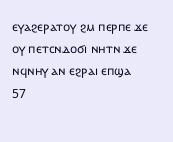ⲉⲩⲁϩⲉⲣⲁⲧⲟⲩ ϩⲙ ⲡⲉⲣⲡⲉ ϫⲉ ⲟⲩ ⲡⲉⲧⲥⲛⲇⲟϭⲓ ⲛⲏⲧⲛ ϫⲉ ⲛϥⲛⲏⲩ ⲁⲛ ⲉϩⲣⲁⲓ ⲉⲡϣⲁ
57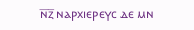ⲛ̅ⲍ̅ ⲛⲁⲣⲭⲓⲉⲣⲉⲩⲥ ⲇⲉ ⲙⲛ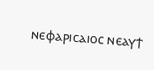ⲛⲉⲫⲁⲣⲓⲥⲁⲓⲟⲥ ⲛⲉⲁⲩϯ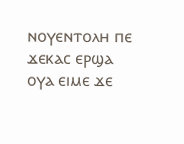ⲛⲟⲩⲉⲛⲧⲟⲗⲏ ⲡⲉ ϫⲉⲕⲁⲥ ⲉⲣϣⲁ ⲟⲩⲁ ⲉⲓⲙⲉ ϫⲉ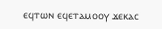ⲉϥⲧⲱⲛ ⲉϥⲉⲧⲁⲙⲟⲟⲩ ϫⲉⲕⲁⲥ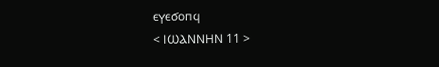ⲉⲩⲉϭⲟⲡϥ
< ⲒⲰⲀⲚⲚⲎⲚ 11 >